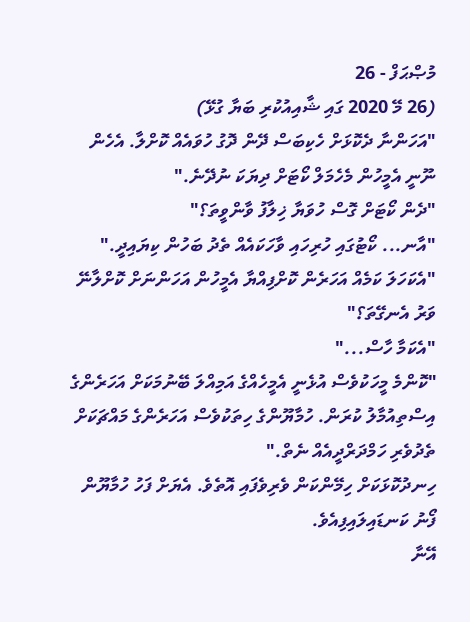މުޞްޙަފް - 26
(26 މޭ 2020 ގައި ޝާއިއުކުރި ބަޔާ ގުޅޭ)
"އަހަންނާ ދެކޮޅަށް ހެކިބަސް ދޭން ދޮގު ހުވައެއް ކޮށްލާ. އެހެން ނޫނީ އެމީހުން މެހެމަލް ކޯޓަށް ދިޔަކަ ނުދޭނެ."
"ދެން ކޯޓަށް ގޮސް ހުވަޔާ ޚިލާފު ވާންވީތަ؟"
"އާނ... ކޯޓުގައި ހުރިހައި ވާހަކައެއް ތެދު ބަހުން ކިޔައިދީ."
"އެކަހަލަ ކަމެއް އަހަރެން ކޮށްފިއްޔާ އެމީހުން އަހަންނަށް ކޮށްލާނޭ ވަރު އެނގޭތަ؟"
"އެކަމާ ހާސް..."
"ކޮންމެ މީހަކުވެސް އުޅެނީ އެމީހެއްގެ އަމިއްލަ ބޭނުމަކަށް އަހަރެންގެ އިސްތިއުމާލު ކުރަން. ހުމާޔޫންގެ ހިތަކުވެސް އަހަރެންގެ މައްޗަކަށް ތެދުވެރި ހަމްދަރްދީއެއް ނެތް."
ހިނދުކޮޅަކަށް ހިމޭންކަން ވެރިވެފައި އޮތެވެ. އެޔަށް ފަހު ހުމާޔޫން ފޯނު ކަނޑައިލައިފިއެވެ.
އޭނާ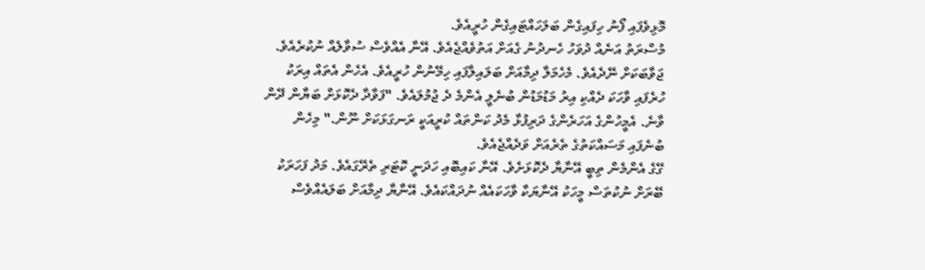މޮޅިވެފައި ފޯނު ހިފައިގެން ބަލަހައްޓައިގެން ހުރީއެވެ.
މުސްރަތު އަނެއް ދުވަހު ހެނދުނު ގެއަށް އަތުވެއްޖެއެވެ. އޭނާ އެއްވެސް ސުވާލެއް ނުކުރެއެވެ. ޖަވާބަކަށް ނޭދެއެވެ. މެހެމަލާ ދިމާއަށް ބަލައިލާފައި ހިމޭނުން ހުރީއެވެ. އެހެން އެތައް އިރަކު ހުރެފައި ވާހަކަ ދެއްކި އިރު މަޑުމަޑުން ބުނެލީ އެންމެ ދެ ޖުމުލައެވެ. "ފަވާދާ ދެކޮޅަށް ބަޔާން ދޭން ވާނެ. އެމީހުންގެ އަހަރެންގެ ދަރިފުޅާ މެދު ކަންތައް ކުރީއަކީ ރަނގަޅަކަށް ނޫން." މިހެން ބުނެފައި މަސައްކަތުގެ ތެރެއަށް ވަދެއްޖެއެވެ.
ގޭގެ އެންމެން ތިބީ އޭނާޔާ ދެކޮޅަށެވެ. އޭނާ ކައިބޮއި ހަދަނީ ކޮޓަރި ތެރޭގައެވެ. މަދު ފަހަރަކު ބޭރަށް ނުކުތަސް މީހަކު އޭނާޔަކާ ވާހަކައެއް ނުދައްކައެވެ. އޭނާޔާ ދިމާއަށް ބަލައެއްވެސް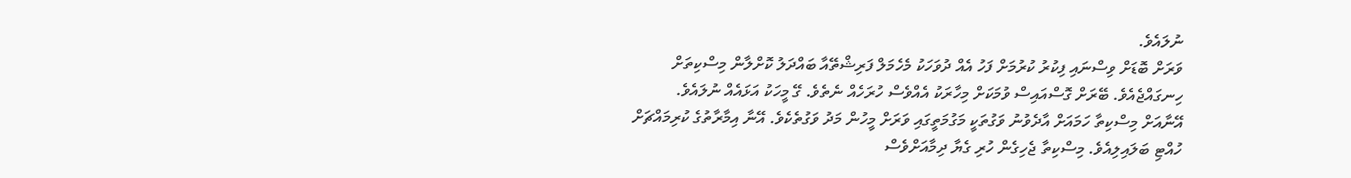ނުލައެވެ.
ވަރަށް ބޮޑަށް ވިސްނައި ފިކުރު ކުރުމަށް ފަހު އެއް ދުވަހަކު މެހެމަލް ފަރިޝްތޭއާ ބައްދަލު ކޮށްލާން މިސްކިތަށް ހިނގައްޖެއެވެ. ބޭރަށް ގޮސްއައިސް ވުމަކަށް މިހާރަކު އެއްވެސް ހުރަހެއް ނެތެވެ. ގޭ މީހަކު އަޅައެއް ނުލައެވެ.
އޭނާއަށް މިސްކިތާ ހަމައަށް އާދެވުނު ވަގުތަކީ މަގުމަތީގައި ވަރަށް މީހުން މަދު ވަގުތެކެވެ. އޭނާ އިމާރާތުގެ ކުރިމައްޗަށް ހުއްޓި ބަލައިލިއެވެ. މިސްކިތާ ޖެހިގެން ހުރި ގެޔާ ދިމާއަށްވެސް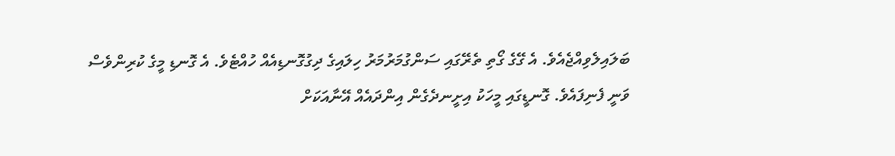ބަލައިލެވިއްޖެއެވެ. އެ ގޭގެ ގޯތި ތެރޭގައި ސަންގުމަރުމަރު ހިލައިގެ ދިގުގޮނޑިއެއް ހުއްޓެވެ. އެ ގޮނޑި މީގެ ކުރިންވެސް ވަނީ ފެނިފައެވެ. ގޮނޑީގައި މީހަކު އިށީނދެގެން އިންދައެއް އޭނާއަކަށް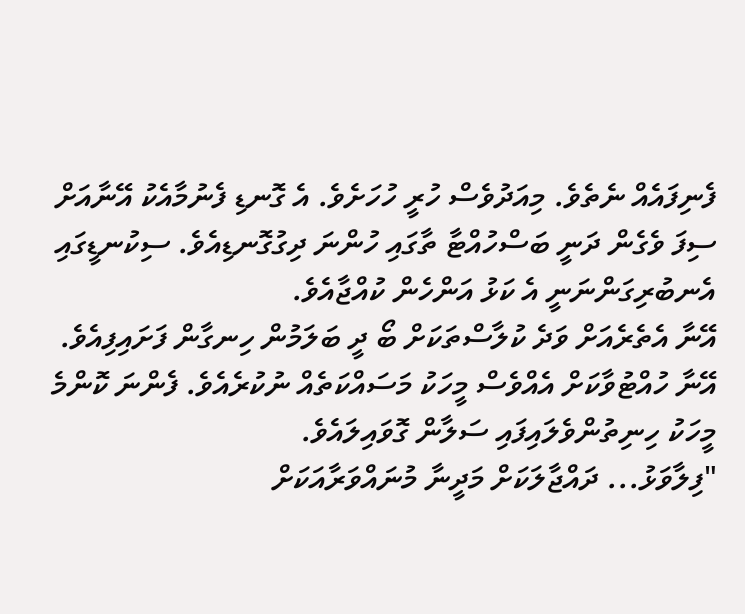ފެނިފައެއް ނެތެވެ. މިއަދުވެސް ހުރީ ހުހަށެވެ. އެ ގޮނޑި ފެނުމާއެކު އޭނާއަށް ސިފަ ވެގެން ދަނީ ބަސްހުއްޓާ ތާގައި ހުންނަ ދިގުގޮނޑިއެވެ. ސިކުނޑީގައި އެނބުރިގަންނަނީ އެ ކަޅު އަންހެން ކުއްޖާއެވެ.
އޭނާ އެތެރެއަށް ވަދެ ކުލާސްތަކަށް ބޯ ދީ ބަލަމުން ހިނގާން ފަށައިފިއެވެ. އޭނާ ހުއްޓުވާކަށް އެއްވެސް މީހަކު މަސައްކަތެއް ނުކުރެއެވެ. ފެންނަ ކޮންމެ މީހަކު ހިނިތުންވެލައިފައި ސަލާން ގޮވައިލައެވެ.
"ފިލާވަޅު... ދައްޖާލަކަށް މަދީނާ މުނައްވަރާއަކަށް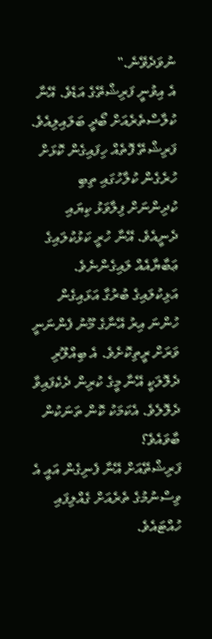ނުވަދެވޭނެ."
އެ އިވުނީ ފަރިޝްތޭގެ އަޑެވެ. އޭނާ ކުލާސްތެރެއަށް ބޯދީ ބަލައިލިއެވެ.
ފަރިޝްތޭ ފޮތެއް ހިފައިގެން ކޮޅަށް ހުރެގެން ކުލާހުގައި ތިބި ކުދިންނަށް ފިލާވަޅު ކިޔައި ދެނީއެވެ. އޭނާ ހުރީ ކަޅުކުލައިގެ ޢަބާޔާއެއް ލައިގެންނެވެ. އަޅިކުލައިގެ ބުރުގާ އަޅައިގެން ހުންނަ އިރު އޭނާގެ މޫނު ފެންނަނީ ވަރަށް ރީތިކޮށެވެ. އެ ބިއްލޫރި ދެލޮލަކީ އޭނާ މީގެ ކުރިން ދެކެފައިވާ ދެލޮލެވެ. އެކަމަކު ކޮން ތަނަކުން ބާވައެވެ؟
ފަރިޝްތޭއަށް އޭނާ ފެނިގެން އައީ އެ ވިސްނުމުގެ ތެރެއަށް ގެއްލިފައި ހުއްޓައެވެ.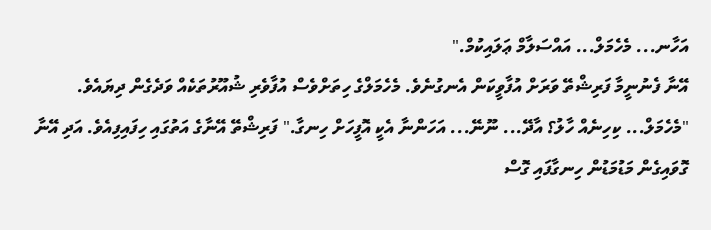އަހާނ... މެހެމަލް... އައްސަލާމް ޢަލައިކުމް."
އޭނާ ފެނުނީމާ ފަރިޝްތޭ ވަރަށް އުފާވީކަން އެނގުނެވެ. މެހެމަލްގެ ހިތަށްވެސް އުފާވެރި ޝުއޫރުތަކެއް ވަދެގެން ދިޔައެވެ.
"މެހެމަލް... ކިހިނެއް ހާލު؟ އާދޭ... ނޫނޭ... އަހަންނާ އެކީ އޮފީހަށް ހިނގާ." ފަރިޝްތޭ އޭނާގެ އަތުގައި ހިފައިފިއެވެ. އަދި އޭނާ ގޮވައިގެން މަޑުމަޑުން ހިނގާފައި ގޮސް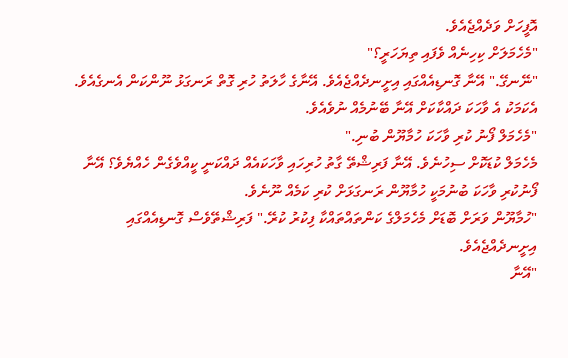އޮފީހަށް ވަދެއްޖެއެވެ.
"މެހެމަލަށް ކިހިނެއް ވެފައި ތިޔަހަރީ؟"
"ނޭނގޭ." އޭނާ ގޮނޑިއެއްގައި އިށީނދެއްޖެއެވެ. އޭނާގެ ހާލަތު ހުރި ގޮތް ރަނގަޅު ނޫންކަން އެނގެއެވެ. އެކަމަކު އެ ވާހަކަ ދައްކާކަށް އޭނާ ބޭނުމެއް ނުވެއެވެ.
"މެހެމަލް ފޯނު ކުރި ވާހަކަ ހުމާޔޫން ބުނި."
މެހެމަލް ކުޑަކޮށް ސިހުނެވެ. އޭނާ ފަރިޝްތޭ ގާތު ހުރިހައި ވާހަކައެއް ދައްކަނީ ކީއްވެގެން ހެއްޔެވެ؟ އޭނާ ފޯނުކުރި ވާހަކަ ބުނުމަކީ ހުމާޔޫން ރަނގަޅަށް ކުރި ކަމެއް ނޫނެވެ.
"ހުމާޔޫން ވަރަށް ބޮޑަށް މެހެމަލްގެ ކަންތައްތައްކާ ފިކުރު ކުރޭ." ފަރިޝްތޭވެސް ގޮނޑިއެއްގައި އިށީނދެއްޖެއެވެ.
"އޭނާ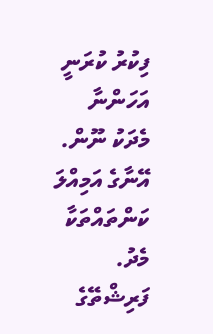ފިކުރު ކުރަނީ އަހަންނާ މެދަކު ނޫން. އޭނާގެ އަމިއްލަ ކަންތައްތަކާ މެދު. ފަރިޝްތޭގެ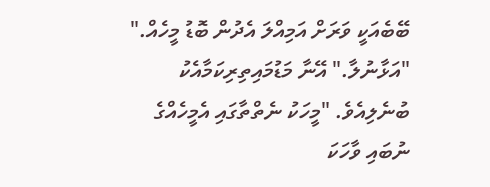ބޭބެއަކީ ވަރަށް އަމިއްލަ އެދުން ބޮޑު މީހެއް."
"އަޅާނުލާ." އޭނާ މަޑުމައިތިރިކަމާއެކު ބުނެލިއެވެ. "މީހަކު ނެތްތާގައި އެމީހެއްގެ ނުބައި ވާހަކަ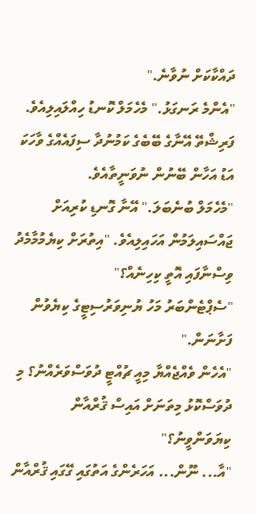ދައްކާކަށް ނުވާނެ."
"އެންމެ ރަނގަޅު." މެހެމަލް ކޮނޑު ހިއްލައިލިއެވެ. ފަރިޝްތޭ އޭނާގެ ބޭބެގެ ކަމުނުދާ ސިފައެއްގެ ވާހަކަ އަޑު އަހާން ބޭނުން ނުވަނީތާއެވެ.
"މެހެމަލް ބުނެބަލަ." އޭނާ ގޮނޑި ކުރިއަށް ޖައްސައިލަމުން އަހައިލިއެވެ. "އިތުރަށް ކިޔެމުމާމެދު ވިސްނާފައި އޮތީ ކިހިނެއް؟"
"ސެޕްޓެންބަރު މަހު ޔުނިވަރުސިޓީގެ ކިޔެވުން ފަށާނަން."
"އެހެން ވެއްޖެއްޔާ މިއީ ޗުއްޓީ ދުވަސްވަރެއްނު؟ މި ދުވަސްކޮޅު މިތަނަށް އައިސް ޤުރްއާން ކިޔަވަންވީނު؟"
"އާ... ނޫން... އަހަރެންގެ އަތުގައި ގޭގައި ޤުރްއާން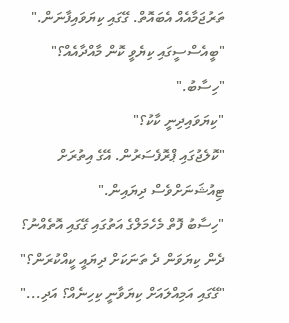ތަރުޖަމާއެއް އެބައޮތް. ގޭގައި ކިޔަވައިފާނަން."
"ބީއެސްސީގައި ކިޔެވީ ކޮން މާއްދާއެއް؟"
"ހިސާބު."
"ކިޔަވައިދިނީ ކާކު؟"
"ކޮލެޖުގައި ޕްރޮފެސަރުން. އޭގެ އިތުރަށް ޓިއުޝަނަށްވެސް ދިޔައިން."
"ހިސާބު ފޮތް މެހެމަލްގެ އަތުގައި ގޭގައި އޮތެއްނު؟ ދެން ކިޔަވަން ދެ ތަނަކަށް ދިޔައީ ކީއްކުރަން؟"
"ގޭގައި އަމިއްލައަށް ކިޔަވާނީ ކިހިނެއް؟ އަދި..."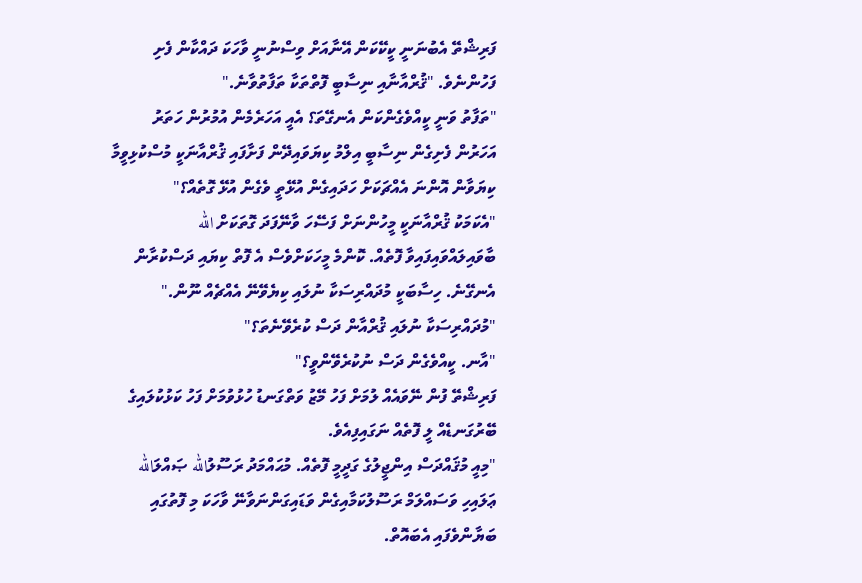ފަރިޝްތޭ އެބުނަނީ ކީކޭކަން އޭނާއަށް ވިސްނުނީ ވާހަކަ ދައްކާން ފެށި ފަހުންނެވެ. "ޤުރްއާނާއި ނިސާބީ ފޮތްތަކާ ތަފާތުވާނެ."
"ތަފާތު ވަނީ ކީއްވެގެންކަން އެނގޭތަ؟ އެއީ އަހަރެމެން އުމުރުން ހަތަރު އަހަރުން ފެށިގެން ނިސާބީ އިލްމު ކިޔަވައިދޭން ފަށާފައި ޤުރްއާނަކީ މުސްކުޅިވީމާ ކިޔަވާން އޮންނަ އެއްޗަކަށް ހަދައިގެން އުޅޭތީ ވެގެން އުޅޭ ގޮތެއް؟"
"އެކަމަކު ޤުރްއާނަކީ މީހުންނަށް ފަސޭހަ ވާނޭފަދަ ގޮތަކަށް الله ބާވައިލައްވައިފައިވާ ފޮތެއް. ކޮންމެ މީހަކަށްވެސް އެ ފޮތް ކިޔައި ދަސްކުރާން އެނގޭނެ. ހިސާބަކީ މުދައްރިސަކާ ނުލައި ކިޔެވޭނޭ އެއްޗެއް ނޫން."
"މުދައްރިސަކާ ނުލައި ޤުރްއާން ދަސް ކުރެވޭނެތަ؟"
"އާނ. ކީއްވެގެން ދަސް ނުކުރެވޭންވީ؟"
ފަރިޝްތޭ ފުން ނޭވައެއް ލުމަށް ފަހު މޭޒު ވަތްގަނޑު ހުޅުވުމަށް ފަހު ކަޅުކުލައިގެ ބޭރުގަނޑެއް ލީ ފޮތެއް ނަގައިފިއެވެ.
"މިއީ މުޤައްދަސް އިންޖީލުގެ ގަދީމީ ފޮތެއް. މުޙައްމަދު ރަސޫލުالله ޞައްލަالله ޢަލައިހި ވަސައްލަމް ރަސޫލުކަމާއިގެން ވަޑައިގަންނަވާނޭ ވާހަކަ މި ފޮތުގައި ބަޔާންވެފައި އެބައޮތް.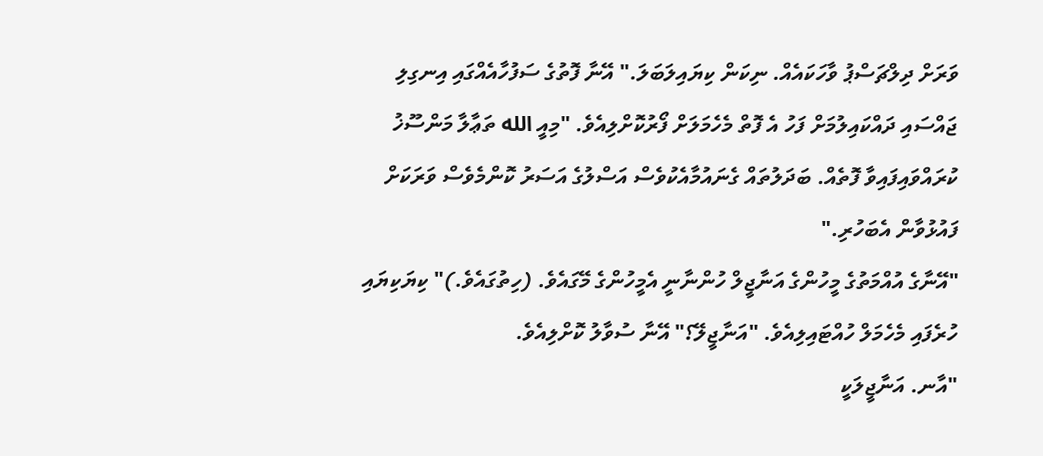ވަރަށް ދިލްޗަސްޕު ވާހަކައެއް. ނިކަން ކިޔައިލަބަލަ." އޭނާ ފޮތުގެ ސަފުހާއެއްގައި އިނގިލި ޖައްސައި ދައްކައިލުމަށް ފަހު އެ ފޮތް މެހެމަލަށް ފޯރުކޮށްލިއެވެ. "މިއީ الله ތަޢާލާ މަންސޫޚު ކުރައްވައިފައިވާ ފޮތެއް. ބަދަލުތައް ގެނައުމާއެކުވެސް އަސްލުގެ އަސަރު ކޮންމެވެސް ވަރަކަށް ފައުޅުވާން އެބަހުރި."
"އޭނާގެ އުއްމަތުގެ މީހުންގެ އަނާޖީލް ހުންނާނީ އެމީހުންގެ މޭގައެވެ. (ހިތުގައެވެ.)" ކިޔަކިޔައި ހުރެފައި މެހެމަލް ހުއްޓައިލިއެވެ. "އަނާޖީލޭ؟" އޭނާ ސުވާލު ކޮށްލިއެވެ.
"އާނ. އަނާޖީލަކީ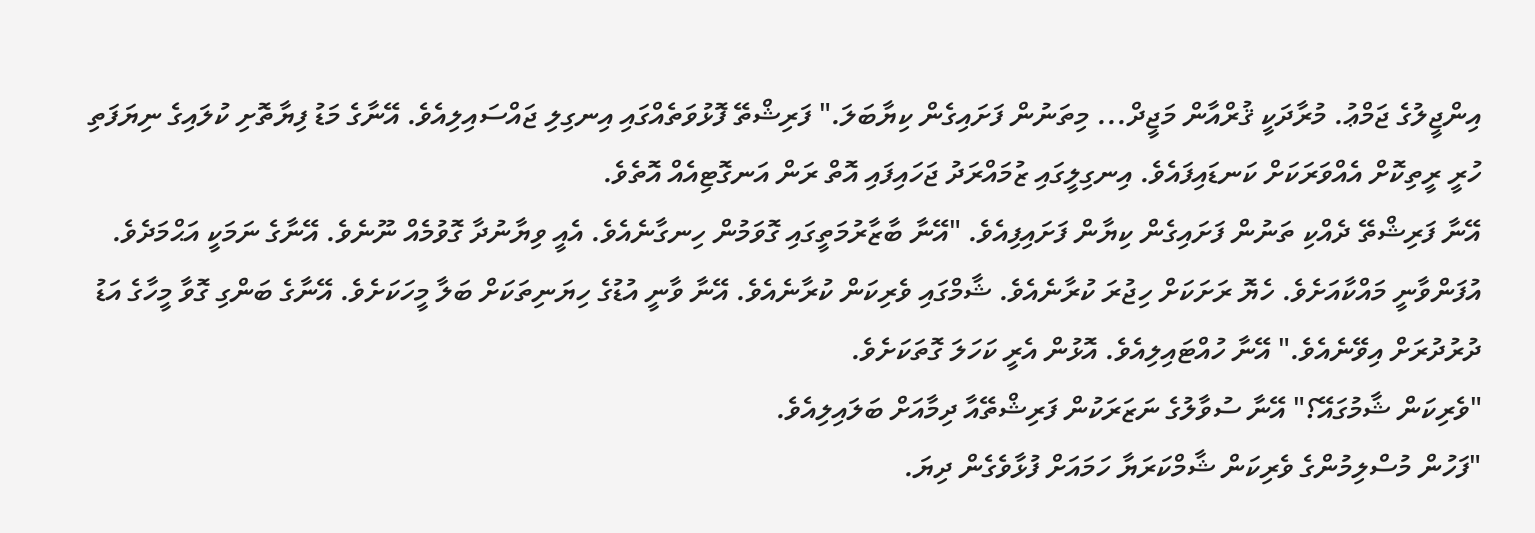އިންޖީލުގެ ޖަމްޢު. މުރާދަކީ ޤުރްއާން މަޖީދް... މިތަނުން ފަށައިގެން ކިޔާބަލަ." ފަރިޝްތޭ ފޮޅުވަތެއްގައި އިނގިލި ޖައްސައިލިއެވެ. އޭނާގެ މަޑު ފިޔާތޮށި ކުލައިގެ ނިޔަފަތި ހުރީ ރީތިކޮށް އެއްވަރަކަށް ކަނޑައިފައެވެ. އިނގިލީގައި ޒުމައްރަދު ޖަހައިފައި އޮތް ރަން އަނގޮޓިއެއް އޮތެވެ.
އޭނާ ފަރިޝްތޭ ދެއްކި ތަނުން ފަށައިގެން ކިޔާން ފަށައިފިއެވެ. "އޭނާ ބާޒާރުމަތީގައި ގޮވަމުން ހިނގާނެއެވެ. އެއީ ވިޔާނުދާ ގޮވުމެއް ނޫނެވެ. އޭނާގެ ނަމަކީ އަޙްމަދެވެ. އުފަންވާނީ މައްކާއަށެވެ. ހެޔޮ ރަށަކަށް ހިޖުރަ ކުރާނެއެވެ. ޝާމްގައި ވެރިކަން ކުރާނެއެވެ. އޭނާ ވާނީ އުޑުގެ ހިޔަނިތަކަށް ބަލާ މީހަކަށެވެ. އޭނާގެ ބަންގި ގޮވާ މީހާގެ އަޑު ދުރުދުރަށް އިވޭނެއެވެ." އޭނާ ހުއްޓައިލިއެވެ. އޮޅުން އެރީ ކަހަލަ ގޮތަކަށެވެ.
"ވެރިކަން ޝާމުގައޭ؟" އޭނާ ސުވާލުގެ ނަޒަރަކުން ފަރިޝްތޭއާ ދިމާއަށް ބަލައިލިއެވެ.
"ފަހުން މުސްލިމުންގެ ވެރިކަން ޝާމްކަރަޔާ ހަމައަށް ފުޅާވެގެން ދިޔަ.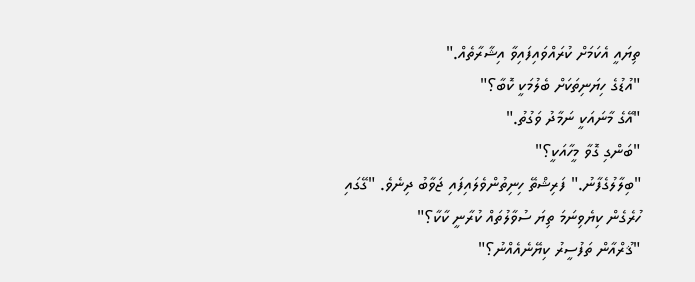ތިޔައީ އެކަމަށް ކުރައްވައިފައިވާ އިޝާރާތެއް."
"އުޑުގެ ހިޔަނިތަކަށް ބެލުމަކީ ކޮބާ؟"
"އޭގެ މާނައަކީ ނަމާދު ވަގުތު."
"ބަންގި ގޮވާ މީހާއަކީ؟"
"ބިލާލުގެފާނު." ފަރިޝްތޭ ހިނިތުންވެލައިފައި ޖަވާބު ދިނެވެ. "ގޭގައި ހުރެގެން ކިޔެވިނަމަ ތިޔަ ސުވާލުތައް ކުރާނީ ކާކާ؟"
"ޤުރްއާން ތަފުސީރު ކިޔޭނެއެއްނު؟"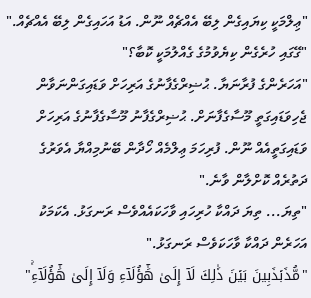"ޢިލްމަކީ ކިޔައިގެން ލިބޭ އެއްޗެއް ނޫން. އަޑު އަހައިގެން ލިބޭ އެއްޗެއް."
"ގޭގައި ހުރެގެން ކިޔެވުމުގެ ގެއްލުމަކީ ކޮބާ؟"
"އަހަރެންގެ ފުރާނަޔާ. ޙުޟިރްގެފާނުގެ އަރިހަށް ވަޑައިގަންނަވާން ޖެހިވަޑައިގަތީ މޫސާގެފާނަށް. ޙުޟިރްގެފާނު މޫސާގެފާނުގެ އަރިހަށް ވަޑައިގަތީއެއް ނޫން. ފުރިހަމަ ޢިލްމެއް ހޯދާން ބޭނުމިއްޔާ އެވަރުގެ ދަތުރެއް ކޮށްލާން ވާނެ."
"ތިޔަ... ތިޔަ ދައްކާ ހުރިހައި ވާހަކައެއްވެސް ރަނގަޅު. އެކަމަކު އަހަރެން ދައްކާ ވާހަކަވެސް ރަނގަޅު."
"مُّذَبۡذَبِينَ بَيۡنَ ذَٰلِكَ لَآ إِلَىٰ هَٰٓؤُلَآءِ وَلَآ إِلَىٰ هَٰٓؤُلَآءِۚ"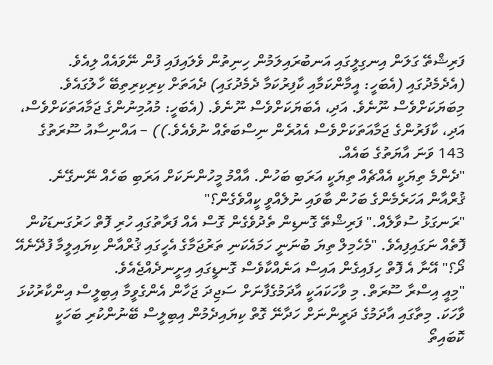ފަރިޝްތޭ ގަލަން އިނގިލީގައި އަނބުރައިލަމުން ހިނިތުން ވެލައިފައި ފުން ނޭވައެއް ލިއެވެ. (އެދެމެދުގައި (އެބަހީ: އީމާންކަމާއި ކާފިރުކަމާ ދެމެދުގައި) ދެއަތަށް ކިރިކިރިތިބޭ ހާލުގައެވެ. މިބަޔަކަށްވެސް ނޫނެވެ. އަދި، އެބަޔަކަށްވެސް ނޫނެވެ. (އެބަހީ: މުއުމިނުންގެ ޖަމާއަތަކަށްވެސް، އަދި، ކާފަރުންގެ ޖަމާއަތަކަށްވެސް އެއުރެން ނިސްބަތެއް ނުވެއެވެ.)) – އައްނިސާއު ސޫރަތުގެ 143 ވަނަ އާޔަތުގެ ބައެއް.
"ދެންމެ ތިޔަކީ އެއްޗެއް ތިޔަކީ އަރަބި ބަހުން. އާއްމު މީހުންނަކަށް އަރަބި ބަހެއް ނޭނގޭނެ. ޤުރްއާން އަހަރެމެންގެ ބަހުން ބާވައި ނުލެއްވީ ކީއްވެގެން؟"
"ރަނގަޅު ސުވާލެއް." ފަރިޝްތޭ ގޮނޑިން ތެދުވެގެން ގޮސް އެއް ފަރާތުގައި ހުރި ފޮތް ހަރުގަނޑަކުން ފޮތެއް ނަގައިފިއެވެ. "މެހެމިލް ތިޔަ ބުނަނީ ހަމައެކަނި ތަރުޖަމާގެ އެހީގައި ޤުރްއާން ކިޔައިލީމާ ފުދޭނެއޭ ދޯ؟" އޭނާ އެ ފޮތް ހިފައިގެން އައިސް އަނެއްކާވެސް ގޮނޑީގައި އިށީނދެއްޖެއެވެ.
"މިއީ އިސްރާ ސޫރަތް. މި ވާހަކައަކީ އާދަމުގެފާނަށް ސަޖިދަ ޖަހާން އެންގެވީމާ އިބިލީސް އިންކާރުކުޅަ ވާހަކަ. މިތާގައި އާދަމުގެ ދަރީންނަށް ހަދާނޭ ގޮތް ކިޔައިދެމުން އިބިލީސް ބޭނުންކުރި ބަހަކީ ކޮބައިތޯ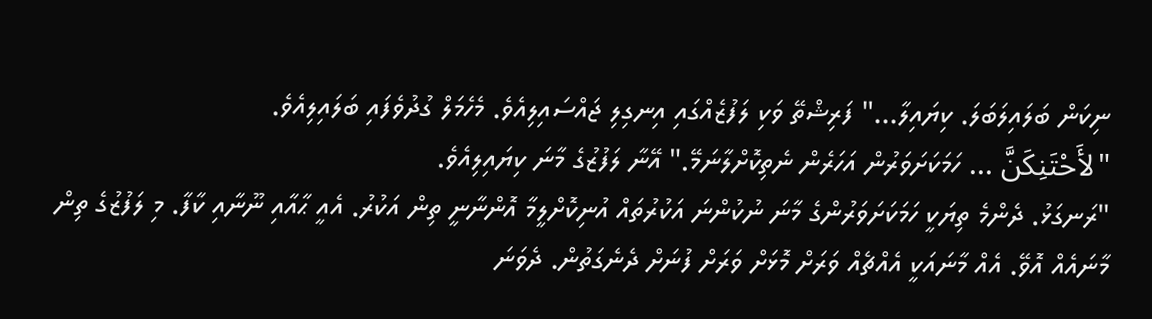ނިކަން ބަލައިލަބަލަ. ކިޔައިލާ..." ފަރިޝްތޭ ވަކި ލަފުޒެއްގައި އިނގިލި ޖައްސައިލިއެވެ. މެހެމަލް ގުދުވެފައި ބަލައިލިއެވެ.
"لأَحْتَنِكَنَّ ... ހަމަކަށަވަރުން އަހަރެން ނެތިކޮށްލާނަމޭ." އޭނާ ލަފުޒުގެ މާނަ ކިޔައިލިއެވެ.
"ރަނގަޅު. ދެންމެ ތިޔަކީ ހަމަކަށަވަރުންގެ މާނަ ނުކުންނަ އަކުރުތައް އުނިކޮށްލީމާ އޮންނާނީ ތިން އަކުރު. އެއީ ޙާއާއި ނޫނާއި ކާފާ. މި ލަފުޒުގެ ތިން މާނައެއް އޮވޭ. އެއް މާނައަކީ އެއްޗެއް ވަރަށް މޮޅަށް ވަރަށް ފުނަށް ދެނެގަތުން. ދެވަނަ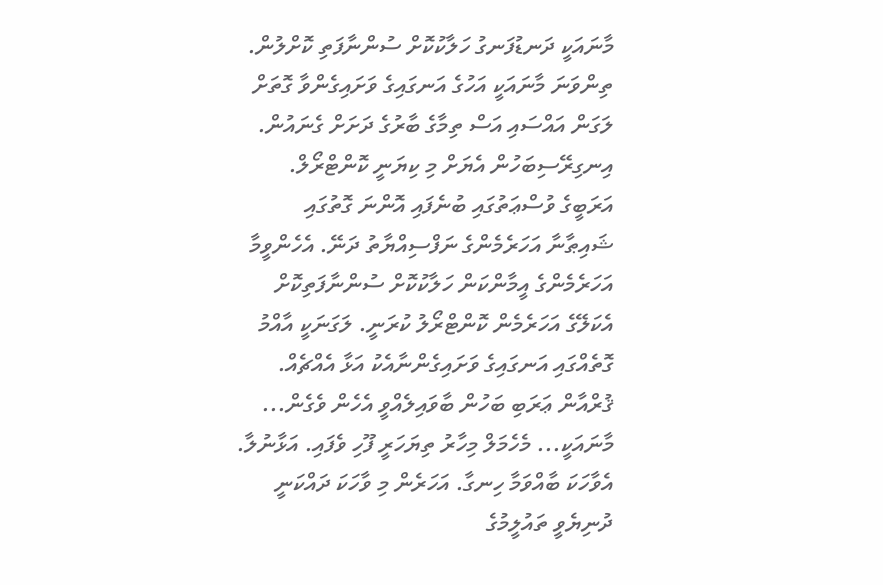މާނައަކީ ދަނޑުފަނގު ހަލާކުކޮށް ސުންނާފަތި ކޮށްލުން. ތިންވަނަ މާނައަކީ އަހުގެ އަނގައިގެ ވަށައިގެންވާ ގޮތަށް ލަގަން އައްސައި އަސް ތިމާގެ ބާރުގެ ދަށަށް ގެނައުން. އިނގިރޭސިބަހުން އެޔަށް މި ކިޔަނީ ކޮންޓްރޯލް. އަރަބީގެ ވުސްޢަތުގައި ބުނެފައި އޮންނަ ގޮތުގައި ޝައިޠާނާ އަހަރެމެންގެ ނަފްސިއްޔާތު ދަނޭ. އެހެންވީމާ އަހަރެމެންގެ އީމާންކަން ހަލާކުކޮށް ސުންނާފަތިކޮށް އެކަލޭގެ އަހަރެމެން ކޮންޓްރޯލު ކުރަނީ. ލަގަނަކީ އާއްމު ގޮތެއްގައި އަނގައިގެ ވަށައިގެންނާއެކު އަޅާ އެއްޗެއް. ޤުރްއާން ޢަރަބި ބަހުން ބާވައިލެއްވީ އެހެން ވެގެން... މާނައަކީ... މެހެމަލް މިހާރު ތިޔަހަރީ ފޫހި ވެފައި. އަޅާނުލާ. އެވާހަކަ ބާއްވަމާ ހިނގާ. އަހަރެން މި ވާހަކަ ދައްކަނީ ދުނިޔެވީ ތައުލީމުގެ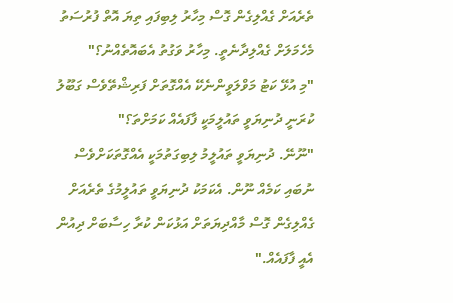ތެރެއަށް ގެއްލިގެން ގޮސް މިހާރު ލިބިފައި ތިޔަ އޮތް ފުރުސަތު މެހެމަލަށް ގެއްލިދާނެތީ. މިހާރު ވަގުތު އެބައޮތެއްނު؟"
"މި އުޅޭ ކަޓު މަވްލަވީންނެކޭ އެއްގޮތަށް ފަރިޝްތޭވެސް ގަބޫލު ކުރަނީ ދުނިޔަވީ ތައުލީމަކީ ފާފައެއް ކަމަށްތަ؟"
"ނޫނޭ. ދުނިޔަވީ ތައުލީމު ލިބިގަތުމަކީ އެއްގޮތަކަށްވެސް ނުބައި ކަމެއް ނޫން. އެކަމަކު ދުނިޔަވީ ތައުލީމުގެ ތެރެއަށް ގެއްލިގެން ގޮސް މާއްދިޔަތަށް އަޅުކަން ކުރާ ހިސާބަށް ދިއުން އެއީ ފާފައެއް."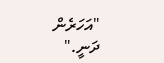"އަހަރެން ދަނީ."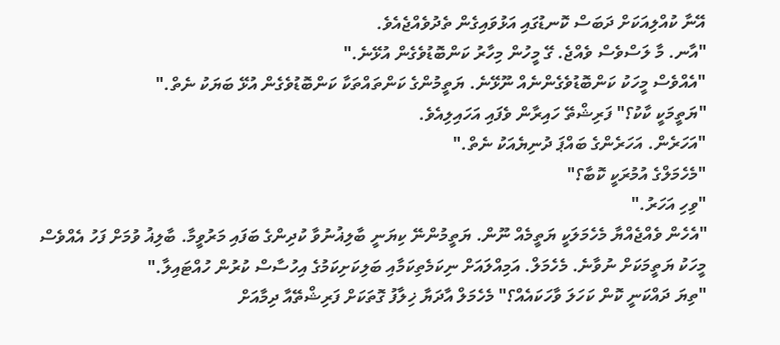އޭނާ ކުއްލިއަކަށް ދަބަސް ކޮނޑުގައި އަޅުވައިގެން ތެދުވެއްޖެއެވެ.
"އާނ. މާ ލަސްވެސް ވެއްޖެ. ގޭ މީހުން މިހާރު ކަންބޮޑުވެގެން އުޅޭނެ."
"އެއްވެސް މީހަކު ކަންބޮޑުވެގެންނެއް ނޫޅޭނެ. ޔަތީމުންގެ ކަންތައްތަކާ ކަންބޮޑުވެގެން އުޅޭ ބަޔަކު ނެތް."
"ޔަތީމަކީ ކާކު؟" ފަރިޝްތޭ ހައިރާން ވެފައި އަހައިލިއެވެ.
"އަހަރެން. އަހަރެންގެ ބައްޕަ ދުނިޔެއަކު ނެތް."
"މެހެމަލްގެ އުމުރަކީ ކޮބާ؟"
"ވިހި އަހަރު."
"އެހެން ވެއްޖެއްޔާ މެހެމަލަކީ ޔަތީމެއް ނޫން. ޔަތީމުންނޭ ކިޔަނީ ބާލިޣުނުވާ ކުދިންގެ ބަފައި މަރުވީމާ. ބާލިޣު ވުމަށް ފަހު އެއްވެސް މީހަކު ޔަތީމަކަށް ނުވާނެ. މެހެމަލް. އަމިއްލައަށް ނިކަމެތިކަމާއި ބަލިކަށިކަމުގެ އިހުސާސް ކުރުން ހުއްޓައިލާ."
"ތިޔަ ދައްކަނީ ކޮން ކަހަލަ ވާހަކައެއް؟" މެހެމަލް އާދަޔާ ޚިލާފު ގޮތަކަށް ފަރިޝްތޭއާ ދިމާއަށް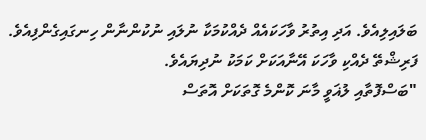ބަލައިލިއެވެ. އަދި އިތުރު ވާހަކައެއް ދެއްކުމަކާ ނުލައި ނުކުންނާން ހިނގައިގެންފިއެވެ. ފަރިޝްތޭ ދެއްކި ވާހަކަ އޭނާއަކަށް ކަމަކު ނުދިޔައެވެ.
"ބަސްފޮތާއި ލުޣަވީ މާނަ ކޮންމެ ގޮތަކަށް އޮތަސް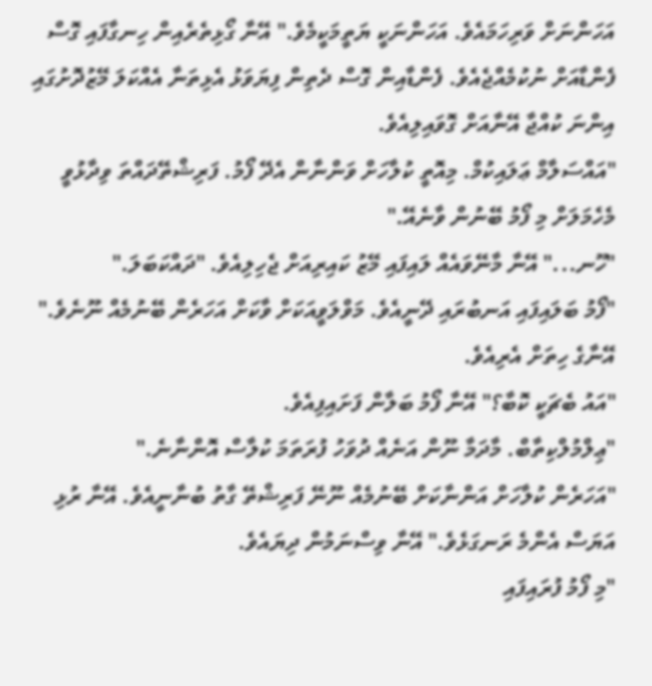އަހަންނަށް ވަރިހަމައެވެ. އަހަންނަކީ ޔަތީމަކީމެވެ." އޭނާ ގޯޅިތެރެއިން ހިނގާފައި ގޮސް ފެންޑާއަށް ނުކުމެއްޖެއެވެ. ފެންޑާއިން ގޮސް ދެތިން ފިޔަވަޅު އެޅިތަނާ އެއްކަލަ މޭޒުދޮށުގައި އިންނަ ކުއްޖާ އޭނާއަށް ގޮވައިލިއެވެ.
"އައްސަލާމް ޢަލައިކުމް. މިއޮތީ ކުލާހަށް ވަންނާން އެދޭ ފޯމު. ފަރިޝްތޭދައްތަ ވިދާޅުވީ މެހެމަލަށް މި ފޯމު ބޭނުން ވާނެއޭ."
"ހޫނ..." އޭނާ މާނޭވައެއް ލައިފައި މޭޒު ކައިރިއަށް ޖެހިލިއެވެ. "ދައްކަބަލަ."
"ފޯމު ބަލައިފައި އަނބުރައި ދޭނީއެވެ. މަވްލަވީއަކަށް ވާކަށް އަހަރެން ބޭނުމެއް ނޫނެވެ." އޭނާގެ ހިތަށް އެރިއެވެ.
"އައު ބެޗަކީ ކޮބާ؟" އޭނާ ފޯމު ބަލާން ފަށައިފިއެވެ.
"ޢިލްމުލްކިތާބް. މާދަމާ ނޫން އަނެއް ދުވަހު ފުރަތަމަ ކުލާސް އޮންނާނެ."
"އަހަރެން ކުލާހަށް އަންނާކަށް ބޭނުމެއް ނޫނޭ ފަރިޝްތޭ ގާތު ބުނާނީއެވެ. އޭނާ ރުޅި އަޔަސް އެންމެ ރަނގަޅެވެ." އޭނާ ވިސްނަމުން ދިޔައެވެ.
"މި ފޯމު ފުރައިފައި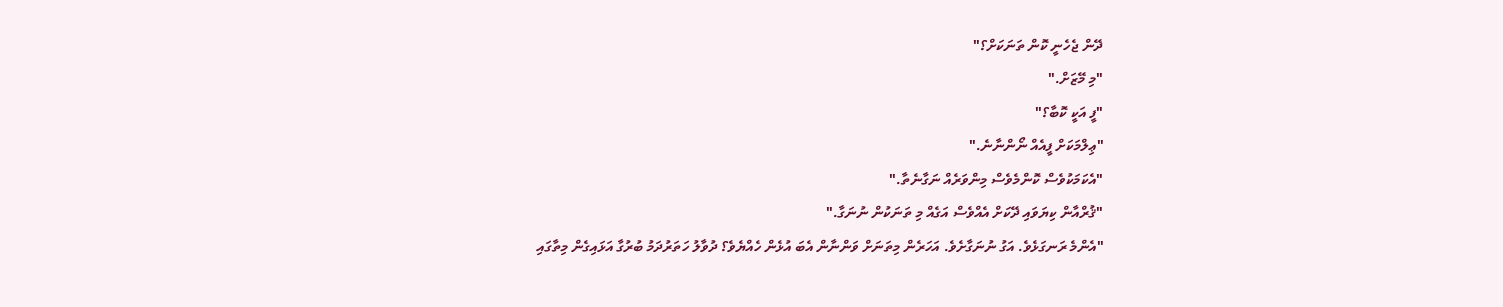ދޭން ޖެހެނީ ކޮން ތަނަކަށް؟"
"މި މޭޒަށް."
"ފީ އަކީ ކޮބާ؟"
"ޢިލްމަކަށް ފީއެއް ނޯންނާނެ."
"އެކަމަކުވެސް ކޮންމެވެސް މިންވަރެއް ނަގާނެތާ."
"ޤުރްއާން ކިޔަވައި ދޭކަށް އެއްވެސް އަގެއް މި ތަނަކުން ނުނަގާ."
"އެންމެ ރަނގަޅެވެ. އަގު ނުނަގާށެވެ. އަހަރެން މިތަނަށް ވަންނާން އެބަ އުޅެން ހެއްޔެވެ؟ ދުވާލު ހަތަރުދަމު ބުރުގާ އަޅައިގެން މިތާގައި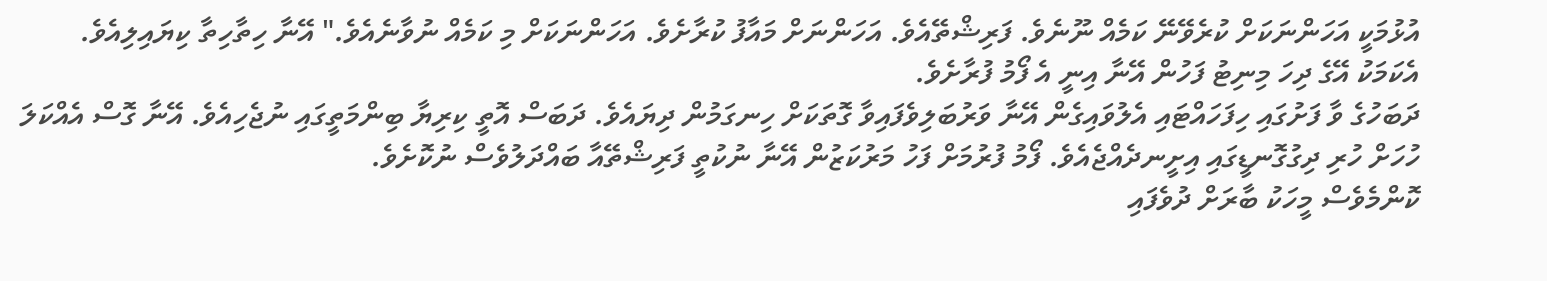އުޅުމަކީ އަހަންނަކަށް ކުރެވޭނޭ ކަމެއް ނޫނެވެ. ފަރިޝްތޭއެވެ. އަހަންނަށް މައާފު ކުރާށެވެ. އަހަންނަކަށް މި ކަމެއް ނުވާނެއެވެ." އޭނާ ހިތާހިތާ ކިޔައިލިއެވެ.
އެކަމަކު އޭގެ ދިހަ މިނިޓު ފަހުން އޭނާ އިނީ އެ ފޯމު ފުރާށެވެ.
ދަބަހުގެ ވާ ފަށުގައި ހިފަހައްޓައި އެލުވައިގެން އޭނާ ވަރުބަލިވެފައިވާ ގޮތަކަށް ހިނގަމުން ދިޔައެވެ. ދަބަސް އޮތީ ކިރިޔާ ބިންމަތީގައި ނުޖެހިއެވެ. އޭނާ ގޮސް އެއްކަލަ ހުހަށް ހުރި ދިގުގޮނޑީގައި އިށީނދެއްޖެއެވެ. ފޯމު ފުރުމަށް ފަހު މަރުކަޒުން އޭނާ ނުކުތީ ފަރިޝްތޭއާ ބައްދަލުވެސް ނުކޮށެވެ.
ކޮންމެވެސް މީހަކު ބާރަށް ދުވެފައި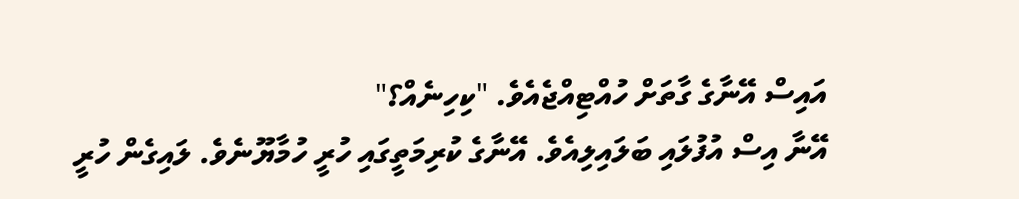އައިސް އޭނާގެ ގާތަށް ހުއްޓިއްޖެއެވެ. "ކިހިނެއް؟"
އޭނާ އިސް އުފުލައި ބަލައިލިއެވެ. އޭނާގެ ކުރިމަތީގައި ހުރީ ހުމާޔޫނެވެ. ލައިގެން ހުރީ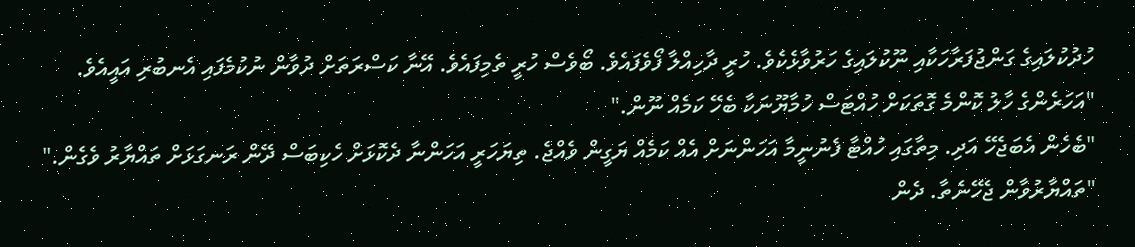ހުދުކުލައިގެ ގަންޖުފަރާހަކާއި ނޫކުލައިގެ ހަރުވާޅެކެވެ. ހުރީ ދާހިއްލާ ފޯވެފައެވެ. ބޯވެސް ހުރީ ތެމިފައެވެ. އޭނާ ކަސްރަތަށް ދުވާން ނުކުމެފައި އެނބުރި އައީއެވެ.
"އަހަރެންގެ ހާލު ކޮންމެ ގޮތަކަށް ހުއްޓަސް ހުމާޔޫނަކާ ބެހޭ ކަމެއް ނޫން."
"ބެހެން އެބަޖެހޭ އަދި. މިތާގައި ހުއްޓާ ފެނުނީމާ އަހަންނަށް އެއް ކަމެއް ޔަގީން ވެއްޖެ. ތިޔަހަރީ އަހަންނާ ދެކޮޅަށް ހެކިބަސް ދޭން ރަނގަޅަށް ތައްޔާރު ވެގެން."
"ތައްޔާރުވާން ޖެހޭނެތާ. ދެން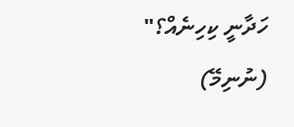ހަދާނީ ކިހިނެއް؟"
(ނުނިމޭ)